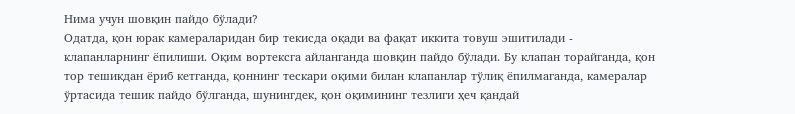Нима учун шовқин пайдо бўлади?
Одатда, қон юрак камераларидан бир текисда оқади ва фақат иккита товуш эшитилади - клапанларнинг ёпилиши. Оқим вортексга айланганда шовқин пайдо бўлади. Бу клапан торайганда, қон тор тешикдан ёриб кетганда, қоннинг тескари оқими билан клапанлар тўлиқ ёпилмаганда, камералар ўртасида тешик пайдо бўлганда, шунингдек, қон оқимининг тезлиги ҳеч қандай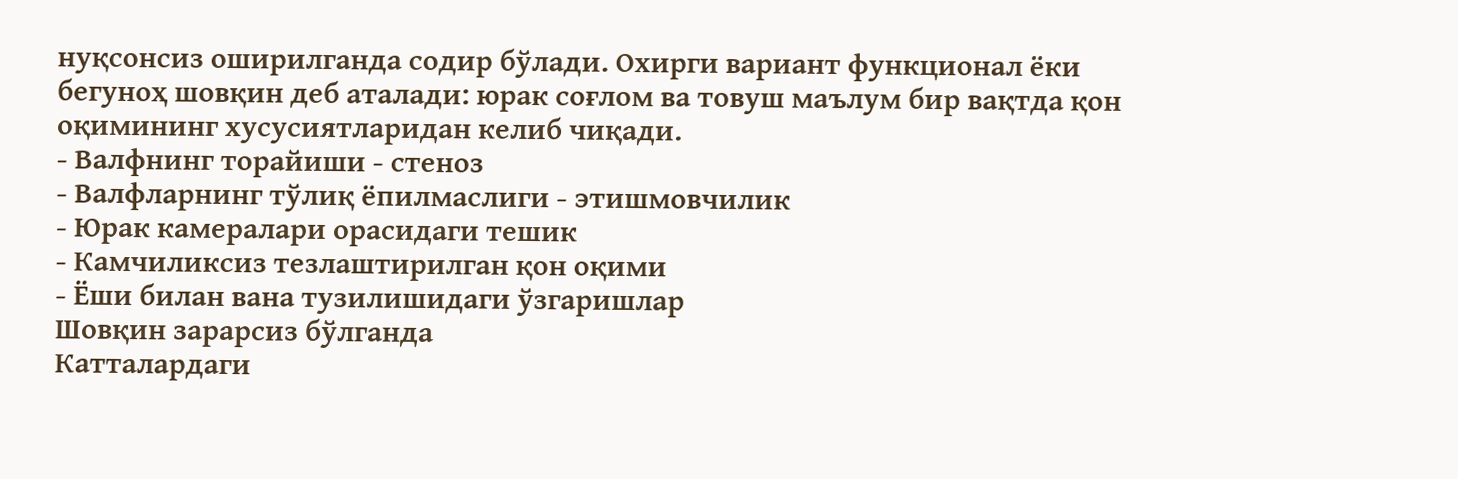нуқсонсиз оширилганда содир бўлади. Охирги вариант функционал ёки бегуноҳ шовқин деб аталади: юрак соғлом ва товуш маълум бир вақтда қон оқимининг хусусиятларидан келиб чиқади.
- Валфнинг торайиши - стеноз
- Валфларнинг тўлиқ ёпилмаслиги - этишмовчилик
- Юрак камералари орасидаги тешик
- Камчиликсиз тезлаштирилган қон оқими
- Ёши билан вана тузилишидаги ўзгаришлар
Шовқин зарарсиз бўлганда
Катталардаги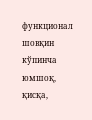функционал шовқин кўпинча юмшоқ, қисқа,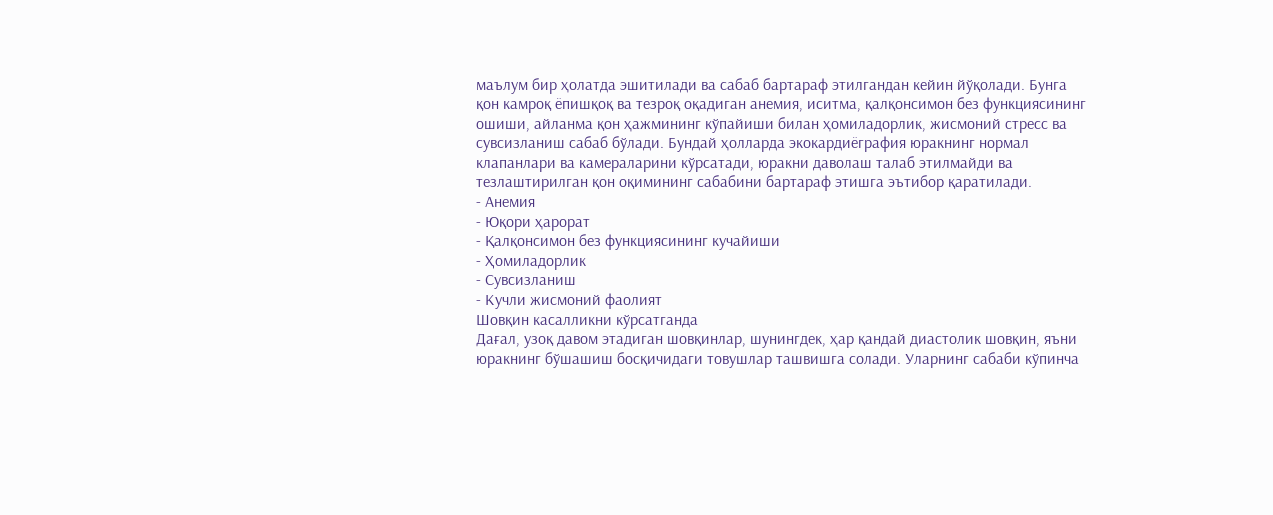маълум бир ҳолатда эшитилади ва сабаб бартараф этилгандан кейин йўқолади. Бунга қон камроқ ёпишқоқ ва тезроқ оқадиган анемия, иситма, қалқонсимон без функциясининг ошиши, айланма қон ҳажмининг кўпайиши билан ҳомиладорлик, жисмоний стресс ва сувсизланиш сабаб бўлади. Бундай ҳолларда экокардиёграфия юракнинг нормал клапанлари ва камераларини кўрсатади, юракни даволаш талаб этилмайди ва тезлаштирилган қон оқимининг сабабини бартараф этишга эътибор қаратилади.
- Анемия
- Юқори ҳарорат
- Қалқонсимон без функциясининг кучайиши
- Ҳомиладорлик
- Сувсизланиш
- Кучли жисмоний фаолият
Шовқин касалликни кўрсатганда
Дағал, узоқ давом этадиган шовқинлар, шунингдек, ҳар қандай диастолик шовқин, яъни юракнинг бўшашиш босқичидаги товушлар ташвишга солади. Уларнинг сабаби кўпинча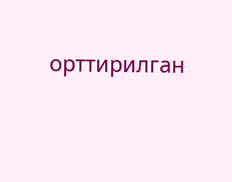орттирилган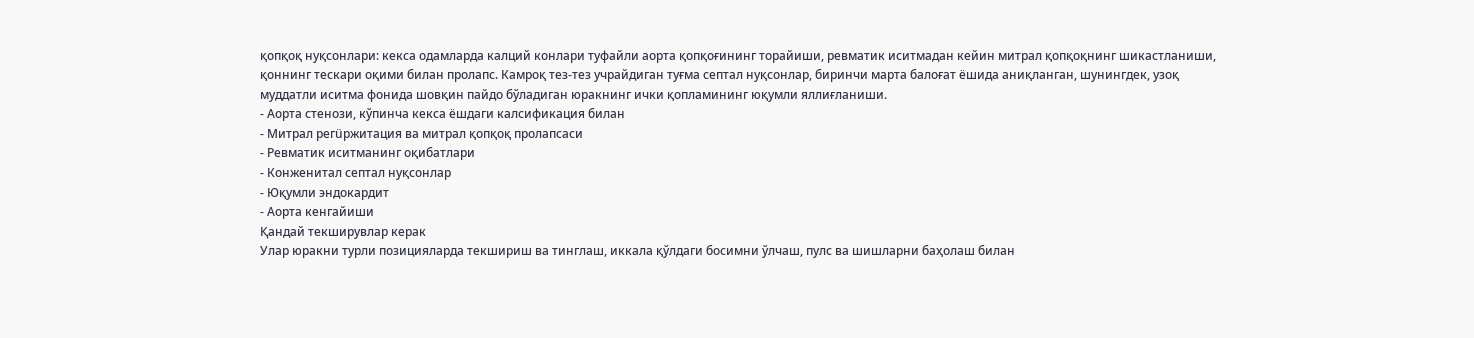қопқоқ нуқсонлари: кекса одамларда калций конлари туфайли аорта қопқоғининг торайиши, ревматик иситмадан кейин митрал қопқоқнинг шикастланиши, қоннинг тескари оқими билан пролапс. Камроқ тез-тез учрайдиган туғма септал нуқсонлар, биринчи марта балоғат ёшида аниқланган, шунингдек, узоқ муддатли иситма фонида шовқин пайдо бўладиган юракнинг ички қопламининг юқумли яллиғланиши.
- Аорта стенози, кўпинча кекса ёшдаги калсификация билан
- Митрал регüржитация ва митрал қопқоқ пролапсаси
- Ревматик иситманинг оқибатлари
- Конженитал септал нуқсонлар
- Юқумли эндокардит
- Аорта кенгайиши
Қандай текширувлар керак
Улар юракни турли позицияларда текшириш ва тинглаш, иккала қўлдаги босимни ўлчаш, пулс ва шишларни баҳолаш билан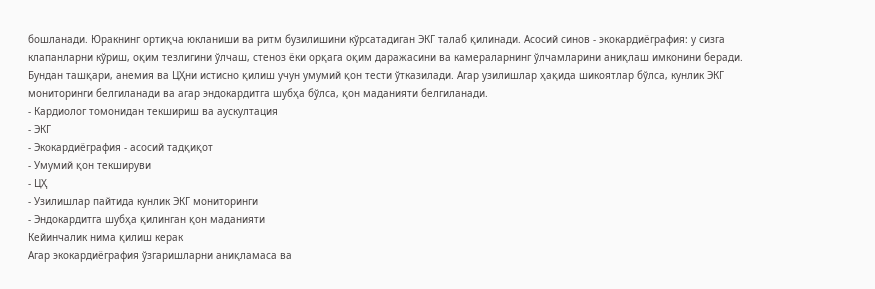бошланади. Юракнинг ортиқча юкланиши ва ритм бузилишини кўрсатадиган ЭКГ талаб қилинади. Асосий синов - экокардиёграфия: у сизга клапанларни кўриш, оқим тезлигини ўлчаш, стеноз ёки орқага оқим даражасини ва камераларнинг ўлчамларини аниқлаш имконини беради. Бундан ташқари, анемия ва ЦҲни истисно қилиш учун умумий қон тести ўтказилади. Агар узилишлар ҳақида шикоятлар бўлса, кунлик ЭКГ мониторинги белгиланади ва агар эндокардитга шубҳа бўлса, қон маданияти белгиланади.
- Кардиолог томонидан текшириш ва аускултация
- ЭКГ
- Экокардиёграфия - асосий тадқиқот
- Умумий қон текшируви
- ЦҲ
- Узилишлар пайтида кунлик ЭКГ мониторинги
- Эндокардитга шубҳа қилинган қон маданияти
Кейинчалик нима қилиш керак
Агар экокардиёграфия ўзгаришларни аниқламаса ва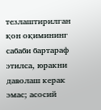тезлаштирилган қон оқимининг сабаби бартараф этилса, юракни даволаш керак эмас; асосий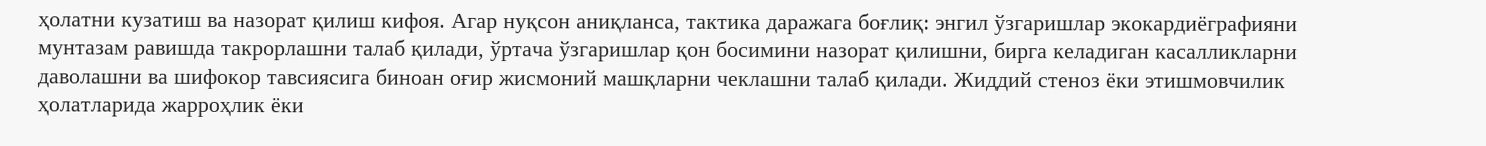ҳолатни кузатиш ва назорат қилиш кифоя. Агар нуқсон аниқланса, тактика даражага боғлиқ: энгил ўзгаришлар экокардиёграфияни мунтазам равишда такрорлашни талаб қилади, ўртача ўзгаришлар қон босимини назорат қилишни, бирга келадиган касалликларни даволашни ва шифокор тавсиясига биноан оғир жисмоний машқларни чеклашни талаб қилади. Жиддий стеноз ёки этишмовчилик ҳолатларида жарроҳлик ёки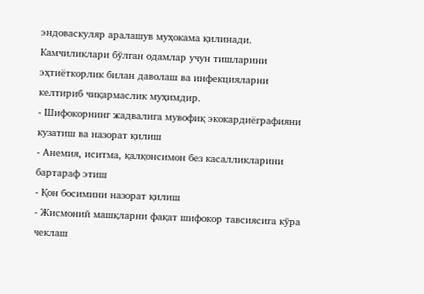эндоваскуляр аралашув муҳокама қилинади. Камчиликлари бўлган одамлар учун тишларини эҳтиёткорлик билан даволаш ва инфекцияларни келтириб чиқармаслик муҳимдир.
- Шифокорнинг жадвалига мувофиқ экокардиёграфияни кузатиш ва назорат қилиш
- Анемия, иситма, қалқонсимон без касалликларини бартараф этиш
- Қон босимини назорат қилиш
- Жисмоний машқларни фақат шифокор тавсиясига кўра чеклаш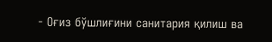- Оғиз бўшлиғини санитария қилиш ва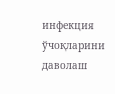инфекция ўчоқларини даволаш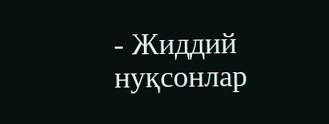- Жиддий нуқсонлар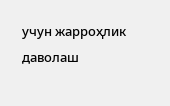учун жарроҳлик даволаш